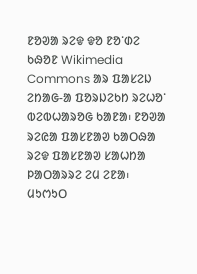ᱱᱚᱣᱟ ᱨᱮᱫ ᱫᱚ ᱱᱚᱸᱰᱮ ᱠᱷᱚᱱ Wikimedia Commons ᱟᱨ ᱯᱟᱥᱮᱡ ᱮᱴᱟᱜ-ᱟ ᱯᱚᱨᱡᱮᱠᱴ ᱨᱮᱦᱚᱸ ᱵᱮᱵᱦᱟᱨᱚᱜ ᱠᱟᱱᱟ᱾ ᱱᱚᱣᱟ ᱨᱮᱭᱟ ᱯᱟᱥᱱᱟᱣ ᱠᱟᱛᱷᱟ ᱨᱮᱫ ᱯᱟᱥᱱᱟᱣ ᱥᱟᱦᱴᱟ ᱞᱟᱛᱟᱨᱨᱮ ᱮᱢ ᱮᱱᱟ᱾
ᱢᱩᱬᱩᱛ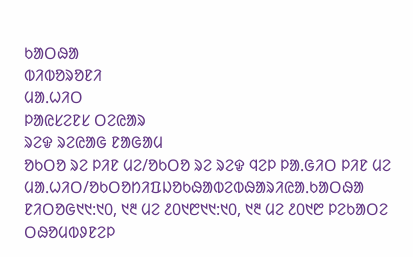ᱠᱟᱛᱷᱟ
ᱵᱤᱵᱚᱨᱚᱱᱤ
ᱢᱟᱹᱦᱤᱛ
ᱞᱟᱭᱥᱮᱱᱥ ᱛᱮᱭᱟᱨ
ᱨᱮᱫ ᱨᱮᱭᱟᱜ ᱱᱟᱜᱟᱢ
ᱚᱠᱛᱚ ᱨᱮ ᱞᱤᱱ ᱢᱮ/ᱚᱠᱛᱚ ᱨᱮ ᱨᱮᱫ ᱧᱮᱞ ᱞᱟᱹᱜᱤᱛ ᱞᱤᱱ ᱢᱮ
ᱢᱟᱹᱦᱤᱛ/ᱚᱠᱛᱚᱴᱤᱯᱡᱚᱠᱷᱟᱵᱮᱵᱷᱟᱨᱤᱭᱟᱹᱠᱟᱛᱷᱟ
ᱱᱤᱛᱚᱜ᱑᱑:᱑᱐, ᱑᱓ ᱢᱮ ᱒᱐᱑᱘᱑᱑:᱑᱐, ᱑᱓ ᱢᱮ ᱒᱐᱑᱘ ᱞᱮᱠᱟᱛᱮ ᱛᱷᱚᱢᱵᱽᱱᱮᱞ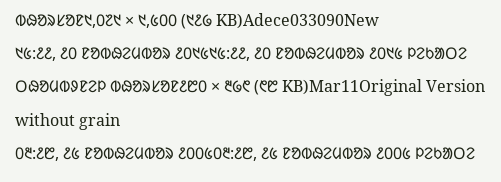ᱵᱷᱚᱨᱥᱚᱱ᱑,᱐᱗᱑ × ᱑,᱕᱐᱐ (᱑᱒᱙ KB)Adece033090New
᱑᱕:᱒᱒, ᱒᱐ ᱱᱚᱵᱷᱮᱢᱵᱚᱨ ᱒᱐᱑᱕᱑᱕:᱒᱒, ᱒᱐ ᱱᱚᱵᱷᱮᱢᱵᱚᱨ ᱒᱐᱑᱕ ᱞᱮᱠᱟᱛᱮ ᱛᱷᱚᱢᱵᱽᱱᱮᱞ ᱵᱷᱚᱨᱥᱚᱱ᱒᱘᱐ × ᱓᱙᱖ (᱖᱘ KB)Mar11Original Version without grain
᱐᱓:᱒᱘, ᱒᱕ ᱱᱚᱵᱷᱮᱢᱵᱚᱨ ᱒᱐᱐᱕᱐᱓:᱒᱘, ᱒᱕ ᱱᱚᱵᱷᱮᱢᱵᱚᱨ ᱒᱐᱐᱕ ᱞᱮᱠᱟᱛᱮ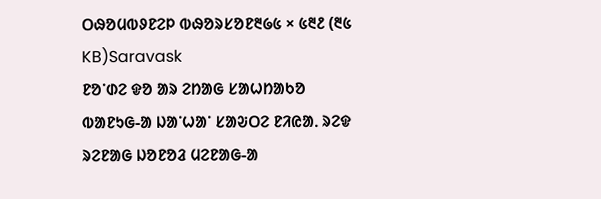ᱛᱷᱚᱢᱵᱽᱱᱮᱞ ᱵᱷᱚᱨᱥᱚᱱ᱓᱙᱕ × ᱕᱓᱒ (᱓᱕ KB)Saravask
ᱱᱚᱸᱰᱮ ᱫᱚ ᱟᱨ ᱮᱴᱟᱜ ᱥᱟᱦᱴᱟᱠᱚ ᱵᱟᱱᱩᱜ-ᱟ ᱡᱟᱸᱦᱟᱸ ᱥᱟᱶᱛᱮ ᱱᱤᱭᱟᱹ ᱨᱮᱫ ᱨᱮᱱᱟᱜ ᱡᱚᱱᱚᱲ ᱢᱮᱱᱟᱜ-ᱟ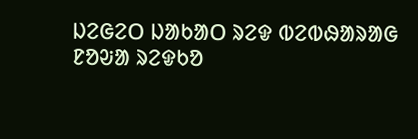ᱡᱮᱜᱮᱛ ᱡᱟᱠᱟᱛ ᱨᱮᱫ ᱵᱮᱵᱷᱟᱨᱟᱜ
ᱱᱚᱶᱟ ᱨᱮᱫᱠᱚ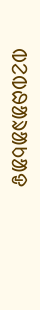ᱵᱮᱵᱷᱟᱨᱟᱠᱟᱫ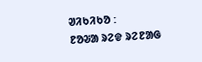ᱣᱤᱠᱤᱠᱚ :
ᱱᱚᱶᱟ ᱨᱮᱫ ᱨᱮᱱᱟᱜ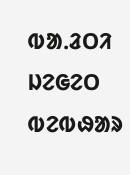ᱵᱟᱹᱲᱛᱤ ᱡᱮᱜᱮᱛ ᱵᱮᱵᱷᱟᱨ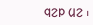ᱧᱮᱞ ᱢᱮ ᱾